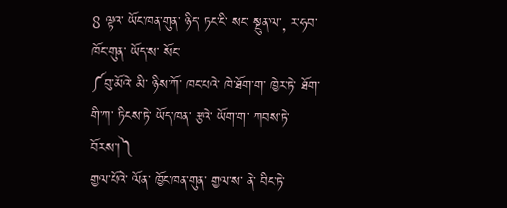8 ལྟའ་ ཡོང་ཁན་གུན་ ཉིད་ ཏང་ངི་ སང་ སྔུན་ལ་, ར་ཧབ་ ཁོང་གུན་ ཡོད་ས་ སོང་
༼བུ་མོའེ་ མི་ ཉིས་ཀོ་ ཁང་པའེ་ ཁེ་ཐོག་ག་ ཁྱེར་ཏེ་ ཐོག་གི་ཀ་ ཏིངས་ཏེ་ ཡོད་ཁན་ རྩའེ་ ཡོག་ག་ ཀབས་ཏེ་ བོརས་།༽
གྱལ་པོའེ་ ལོན་ ཁྱོང་ཁན་གུན་ གྱལ་ས་ ནེ་ བིང་ཏེ་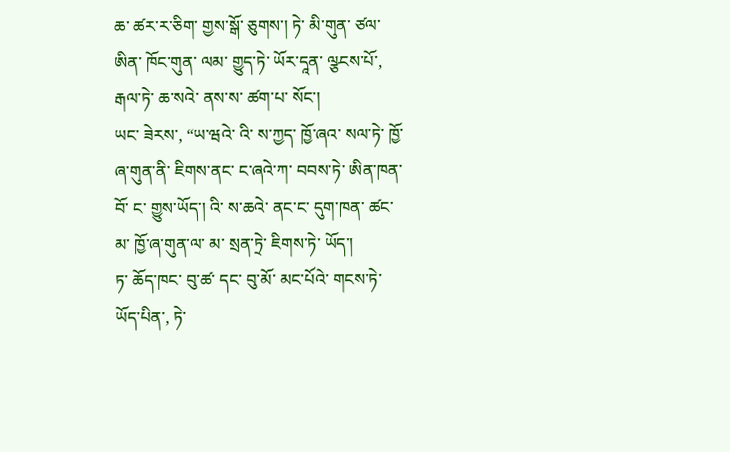ཆ་ ཚར་ར་ཅིག་ གྱས་སྒོ་ ཅུགས་། ཏེ་ མི་གུན་ ཙལ་ཨིན་ ཁོང་གུན་ ལམ་ གྱུད་ཏེ་ ཡོར་དཱན་ ལྩངས་པོ་, རྒལ་ཏེ་ ཆ་སའེ་ ནས་ས་ ཚག་པ་ སོང་།
ཡང་ ཟེརས་, “ཡ་ཝའེ་ འི་ ས་ཀྱད་ ཁྱོ་ཞའ་ སལ་ཏེ་ ཁྱོ་ཞ་གུན་ནི་ ཇིགས་ནང་ ང་ཞའེ་ཀ་ བབས་ཏེ་ ཨིན་ཁན་བོ་ ང་ གྱུས་ཡོད་། འི་ ས་ཆའེ་ ནང་ང་ དུག་ཁན་ ཚང་མ་ ཁྱོ་ཞ་གུན་ལ་ མ་ སྲན་ཏྲེ་ ཇིགས་ཏེ་ ཡོད་།
ཏ་ ཆོད་ཁང་ བུ་ཚ་ དང་ བུ་མོ་ མང་པོའེ་ གངས་ཏེ་ ཡོད་པིན་, ཏེ་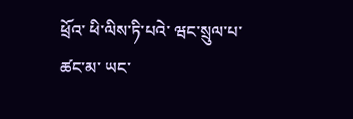ཕྲོའ་ ཕི་ལིས་ཏི་པའེ་ ཝང་སྲུལ་པ་ ཚང་མ་ ཡང་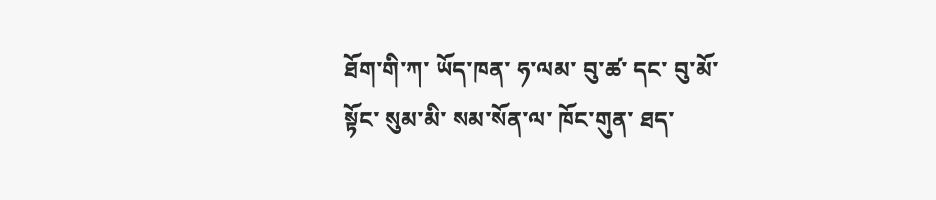ཐོག་གི་ཀ་ ཡོད་ཁན་ ཧ་ལམ་ བུ་ཚ་ དང་ བུ་མོ་ སྟོང་ སུམ་མི་ སམ་སོན་ལ་ ཁོང་གུན་ ཐད་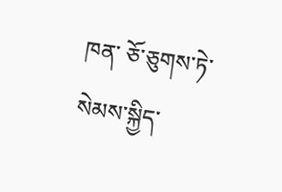ཁན་ ཅོ་ཅུགས་ཏེ་ སེམས་སྐྱིད་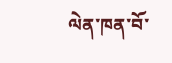ལེན་ཁན་བོ་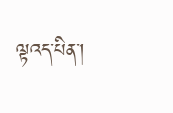ལྟའད་པིན་།